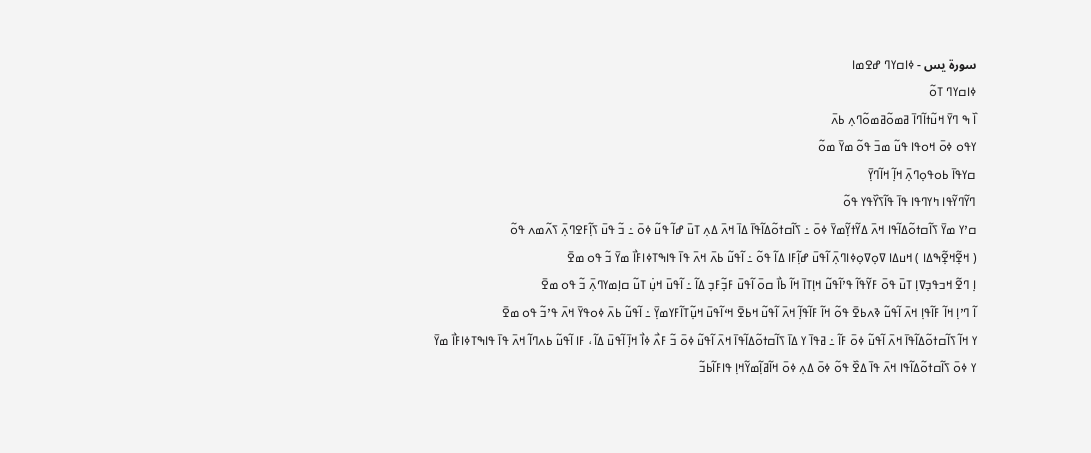سورة يس - ߦߊߛߌߣ ߝߐߘߊ
ߦߊߛߌߣ ߠߋ߬
ߊ߰ ߒ ߣߌ߫ ߞߎ߬ߙߊ߬ߣߊ߫ ߥߘߋ߬ߥߘߋ߬ߣߍ߲ ߕߍ߫
ߌߟߋ ߦߋ߫ ߞߋߟߊ ߟߎ߬ ߘߏ߫ ߟߋ߬ ߘߌ߫ ߘߋ߬
ߛߌߟߊ߫ ߕߋߟߋ߲ߣߍ߲߫ ߞߊ߲߬ ߞߊ߬ߣߌ߲߫
ߣߌ߬ߣߌ߬ߟߊ ߤߌߣߟߊ ߟߊ߫ ߟߊ߬ߖߌ߰ߟߌ ߟߋ߬
ߛߴߌ ߘߌ߫ ߖߊ߬ߛߙߋ߬ߡߊ߬ߟߊ ߞߍ߫ ߡߌ߬ߙߌ߲߬ߘߌ߫ ߦߋ߫ ߸ ߖߊ߬ߛߙߋ߬ߡߊ߬ߟߊ߫ ߡߊ߫ ߞߍ߫ ߡߍ߲ ߠߎ߫ ߝߊ߬ ߟߎ߬ ߦߋ߫ ߸ ߏ߬ ߟߎ߫ ߖߊ߲߬ߓߐߣߍ߲߫ ߖߍ߬ߘߍ ߟߋ߬
( ߞߐ߲߬ߞߐ߲߬ߒߡߊ ) ߞߎߡߊ ߜߋ߲ߜߋ߲ߦߊߣߍ߲߫ ߊ߬ߟߎ߫ ߝߊ߲߬ߓߊ ߡߊ߬ ߟߋ߬ ߸ ߊ߬ߟߎ߬ ߕߍ߫ ߞߍ߫ ߟߊ߫ ߟߊߒߠߦߊߓߊ߯ ߘߌ߫ ߏ߬ ߟߋ ߘߐ߫
ߊ߲ ߣߐ߬ ߞߏߟߏ߲ߜߊ߲ ߠߎ߫ ߟߋ߫ ߓߌ߬ߟߊ߬ ߟߴߊ߬ߟߎ߬ ߞߊ߲ߠߊ߫ ߞߊ߬ ߕߊ߯ ߛߋ߫ ߊ߬ߟߎ߫ ߓߏ߲߬ߓߏ߲ ߡߊ߬ ߸ ߊ߬ߟߎ߫ ߞߎ߲߭ ߠߎ߬ ߛߊ߲ߘߌߣߍ߲߫ ߏ߬ ߟߋ ߘߐ߫
ߊ߬ ߣߴߊ߲ ߞߊ߬ ߓߊ߬ߟߊ߲ ߞߍ߫ ߊ߬ߟߎ߬ ߢߍߕߐ߫ ߟߋ߬ ߞߊ߬ ߓߊ߬ߟߊ߲߬ ߞߍ߫ ߊ߬ߟߎ߬ ߞߕߐ߫ ߞߵߊ߬ߟߎ߫ ߞߎ߲߬ߠߊ߬ߓߌߘߌ߲߫ ߸ ߊ߬ߟߎ߬ ߕߍ߫ ߦߋߟߌ߫ ߞߍ߫ ߟߴߏ߬ ߟߋ ߘߐ߫
ߌ ߞߊ߬ ߖߊ߬ߛߙߋ߬ߡߊ߬ߟߊ߫ ߞߍ߫ ߊ߬ߟߎ߬ ߦߋ߫ ߓߊ߬ ߸ ߥߟߊ߫ ߌ ߡߊ߫ ߖߊ߬ߛߙߋ߬ߡߊ߬ߟߊ߫ ߞߍ߫ ߊ߬ߟߎ߬ ߦߋ߫ ߏ߬ ߓߍ߯ ߦߊ߯ ߞߊ߲߫ ߊ߬ߟߎ߫ ߡߊ߬ ، ߓߊ ߊ߬ߟߎ߬ ߕߍߣߊ߬ ߞߍ߫ ߟߊ߫ ߟߊߒߠߦߊߓߊ߯ ߘߌ߫
ߌ ߦߋ߫ ߖߊ߬ߛߙߋ߬ߡߊ߬ߟߊ ߞߍ߫ ߟߊ߫ ߡߐ߰ ߟߋ߬ ߦߋ߫ ߡߍ߲ ߦߋ߫ ߞߊ߬ߥߊ߲߬ߘߌ߬ߞߊ߲ ߟߊߓߊ߬ߕߏ߬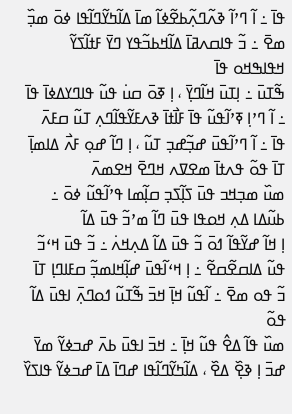ߟߊ߫ ߸ ߊ߬ ߣߴߊ߬ ߢߍ߬ߣߍ߲߬ߕߐ߬ߦߊ߬ ߘߊ߫ ߡߊ߬ߤߌ߬ߣߊ߬ߟߊ ߦߋ߫ ߘߏ߲߰ ߘߐ߫ ߸ ߏ߬ ߟߊߛߍߥߊ߫ ߡߊ߬ߞߕߏ߬ߟߌ ߣߌ߫ ߓߙߊ߬ߖߌ߬ ߞߟߊߒߞߋ ߟߊ߫
ߒ߬ߠߎ߫ ߸ ߊ߲ߠߎ߫ ߞߊ߬ߣߌ߲߫ ، ߊ߲ ߧߋ߫ ߛߎ߭ ߟߎ߬ ߟߊߣߌߡߦߊ߫ ߟߊ߫ ߸ ߊ߬ ߣߴߊ߲ ߧߴߊ߬ߟߎ߬ ߟߊ߫ ߓߊ߯ߙߊ߫ ߢߍߓߌ߬ߟߊ߬ߣߍ߲ ߠߎ߬ ߛߓߍ߫ ߟߊ߫ ߸ ߊ߬ ߣߴߊ߬ߟߎ߫ ߝߏ߲߬ߝߏ߲ ߠߎ߬ ، ߊ߲ ߣߊ߬ ߝߋ߲ ߓߍ߯ ߡߊߘߊ߲߫ ߠߊ߫ ߟߋ߬ ߟߍߙߊ߫ ߘߐߜߍ ߞߣߐ߫ ߞߐߘߍ߫
ߘߎ߰ ߘߏ߲ߞߏ ߟߎ߫ ߖߊ߲߬ߖߏ߲ ߛߊ߲߬ߘߊ ߟߴߊ߬ߟߎ߬ ߦߋ߫ ߸ ߕߎ߬ߡߊ ߡߍ߲ ߞߋߟߊ ߟߎ߫ ߣߊ߬ ߘߴߏ߬ ߟߎ߫ ߡߊ߬
ߊ߲ ߞߊ߬ ߝߌ߬ߟߊ߬ ߗߋ߫ ߏ߬ ߟߎ߫ ߡߊ߬ ߡߍ߲ߞߍ߭ ߸ ߏ߬ ߟߎ߫ ߞߵߏ߬ ߟߎ߬ ߡߊߛߐ߬ߛߐ߬ ߸ ߊ߲ ߞߵߊ߬ߟߎ߫ ߝߊ߲߬ߞߊߘߏ߲߬ ߛߓߊߣߊ߲ ߠߊ߫ ߏ߬ ߟߋ ߘߐ߫ ߸ ߊ߬ߟߎ߬ ߞߊ߲߫ ߞߏ߫ ߒ߬ߠߎ߬ ߗߋߣߍ߲߫ ߊߟߎ߫ ߡߊ߬ ߟߋ߬
ߘߎ߰ ߟߊ߬ ߡߐ߮ ߟߎ߬ ߞߊ߲߫ ߸ ߞߏ߫ ߊߟߎ߫ ߕߍ߫ ߝߏߦߌ߬ ߘߌ߫ ߝߏ߫ ߊ߲ ߢߐ߲߰ ߡߐ߰ ، ߡߊ߬ߤߌ߬ߣߊ߬ߟߊ ߝߣߊ߫ ߡߊ߫ ߝߏߦߌ߬ ߟߊߖߌ߰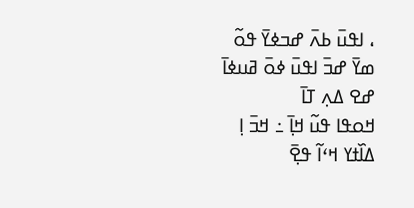، ߊߟߎ߫ ߕߍ߫ ߝߏߦߌ߫ ߟߋ߬ ߘߌ߫ ߝߏ߫ ߊߟߎ߫ ߦߋ߫ ߥߎߦߊ߫ ߝߐ ߡߍ߲ ߠߊ߫
ߞߋߟߊ ߟߎ߬ ߞߊ߲߫ ߸ ߞߏ߫ ߊ߲ ߡߊ߰ߙߌ ߞߵߊ߬ ߟߐ߲߫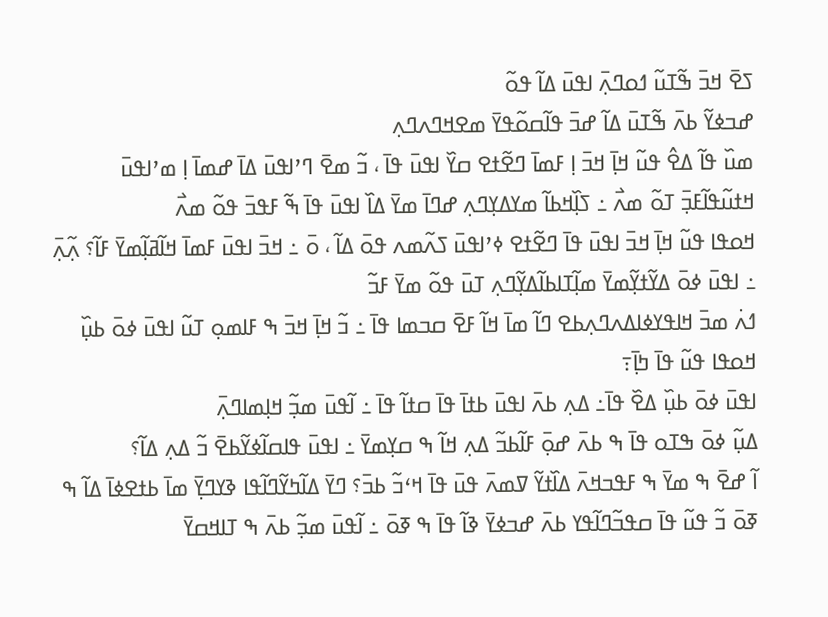ߖߐ߫ ߞߏ߫ ߒ߬ߠߎ߬ ߗߋߣߍ߲߫ ߊߟߎ߫ ߡߊ߬ ߟߋ߬
ߝߏߦߌ߬ ߕߍ߫ ߒ߬ߠߎ߫ ߡߊ߬ ߝߏ߫ ߟߊ߬ߛߋ߬ߟߌ߫ ߘߐߞߣߍߣߍ߲
ߘߎ߰ ߟߊ߬ ߡߐ߮ ߟߎ߬ ߞߊ߲߫ ߞߏ߫ ߊ߲ ߓߘߊ߫ ߣߐ߬ߙߐ ߛߌ߰ ߊߟߎ߫ ߟߊ߫ ، ߏ߬ ߘߐ߫ ߣߴߊߟߎ߫ ߡߊ߫ ߝߘߊ߫ ߊ߲ ߘߴߊߟߎ߫ ߞߙߎ߬ߟߊ߬ߓߏ߲߫ ߠߋ߬ ߘߍ߯ ߸ ߖߊ߲߰ߞߕߊ߬ ߘߌߡߌ߲ߣߍ߲ ߝߣߊ߫ ߘߌ߫ ߡߊ߰ ߊߟߎ߫ ߟߊ߫ ߒ߬ ߓߟߏ߫ ߟߋ߬ ߘߍ߯
ߞߋߟߊ ߟߎ߬ ߞߊ߲߫ ߞߏ߫ ߊߟߎ߫ ߟߊ߫ ߣߐ߬ߙߐ ߦߴߊߟߎ߫ ߖߍ߬ߘߍ ߟߋ߫ ߡߊ߬ ، ߋ߫ ߸ ߞߏ߫ ߊߟߎ߫ ߓߘߊ߫ ߞߊ߬ߥߊ߲߬ߘߌ߫ ߓߊ߬؟ ߍ߲߬ߍ߲߫ ߸ ߊߟߎ߫ ߦߋ߫ ߡߌ߬ߙߌ߲߬ߘߌ߫ ߘߊ߲߬ߠߊߕߊ߬ߡߌ߲߬ߣߍ߲ ߠߎ߫ ߟߋ߬ ߘߌ߫ ߓߏ߬
ߗߍ߭ ߘߏ߫ ߞߊߟߌߦߊߡߍߣߍ߲ߕߐ ߣߊ߬ ߘߊ߫ ߞߊ߬ ߓߐ߫ ߛߏߘߊ ߟߊ߫ ߸ ߏ߬ ߞߊ߲߫ ߞߏ߫ ߒ ߓߊߘߋ߲ ߠߎ߬ ߊߟߎ߫ ߦߋ߫ ߕߎ߲߰ ߞߋߟߊ ߟߎ߬ ߟߊ߫ ߤߊ߲߫߹
ߊߟߎ߫ ߦߋ߫ ߕߎ߲߰ ߡߐ߰ ߟߊ߫߸ ߡߍ߲ ߕߍ߫ ߊߟߎ߫ ߕߙߊ߫ ߟߊ߫ ߛߙߊ߬ ߟߊ߫ ߸ ߊ߬ߟߎ߫ ߘߏ߲߬ ߞߊ߲ߘߊߣߍ߲߫
ߡߎ߲߬ ߦߋ߫ ߒߠߋ ߟߊ߫ ߒ ߕߍ߫ ߝߋ߲߫ ߓߊ߬ߕߏ߬ ߡߍ߲ ߞߊ߬ ߒ ߛߌ߲ߘߌ߫ ߸ ߊߟߎ߫ ߟߊߛߊ߬ߦߌ߬ߕߐ߫ ߏ߬ ߡߍ߲ ߡߊ߬؟
ߊ߬ ߝߐ߫ ߒ ߘߌ߫ ߒ ߓߟߏߞߍ߫ ߡߊ߰ߙߌ߬ ߜߘߍ߫ ߟߎ߫ ߟߊ߫ ߞߵߏ߬ ߕߏ߫؟ ߣߌ߫ ߡߊ߬ߤߌ߬ߣߊ߬ߟߊ ߢߌߣߌ߲߫ ߘߊ߫ ߕߙߐߦߊ߫ ߡߊ߬ ߒ ߧߋ߫ ߏ߬ ߟߎ߬ ߟߊ߫ ߛߟߏ߬ߣߊ߬ߟߌ ߕߍ߫ ߝߏߦߌ߫ ߢߊ߬ ߟߊ߫ ߒ ߧߋ߫ ߸ ߊ߬ߟߎ߫ ߘߏ߲߬ ߕߍ߫ ߒ ߠߊߞߛߌ߫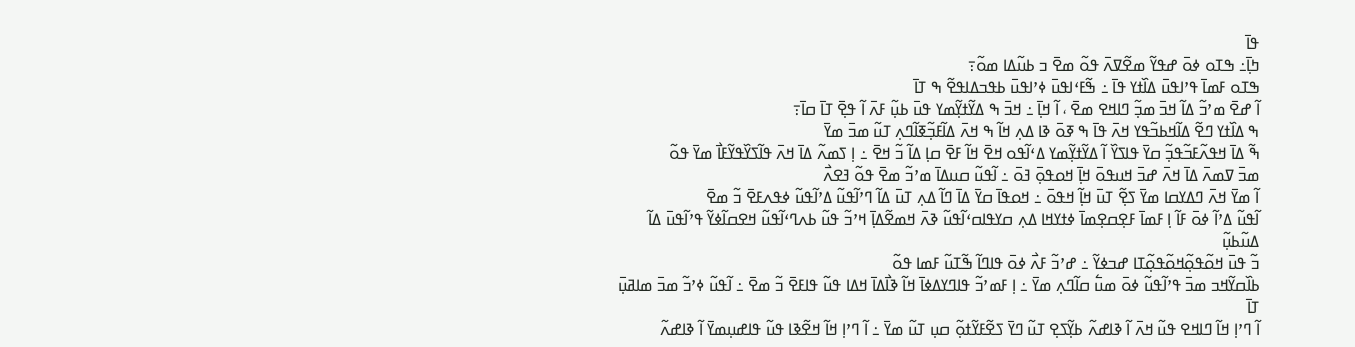ߟߊ߫
ߤߊ߲߫߸ ߒߠߋ ߦߋ߫ ߝߟߌ߬ ߘߐ߬ߜߍ߫ ߟߋ߬ ߘߐ߫ ߏ ߕߎ߬ߡߊ ߘߋ߬߹
ߒߠߋ ߓߘߊ߫ ߟߴߊߟߎ߫ ߡߊ߰ߙߌ ߟߊ߫ ߸ ߒ߬ߓߵߊߟߎ߫ ߦߴߊߟߎ߫ ߕߟߏߡߊߟߐ߬ ߒ ߠߊ߫
ߊ߬ ߝߐ߫ ߘߴߏ߬ ߡߊ߬ ߞߏ߫ ߘߏ߲߬ ߣߊߞߐ ߘߐ߫ ، ߊ߬ ߞߊ߲߫ ߸ ߞߏ߫ ߒ ߡߌ߬ߙߌ߲߬ߘߌ ߟߎ߫ ߕߎ߲߬ ߓߍ߫ ߊ߬ ߟߐ߲߫ ߠߊ߫ ߛߊ߫߹
ߒ ߡߊ߰ߙߌ ߣߐ߬ ߡߊ߬ߞߕߏ߬ߟߌ ߞߍ߫ ߟߊ߫ ߒ ߧߋ߫ ߢߊ ߡߍ߲ ߞߊ߬ ߒ ߞߍ߫ ߡߊ߬ߓߏ߲߬ߧߊ߬ߣߍ߲ ߠߎ߬ ߘߏ߫ ߘߌ߫
ߒ߬ ߡߊ߫ ߞߟߍ߬ߓߏ߬ߟߏ߲߬ ߛߌ߫ ߟߊߖߌ߰ ߊ߬ ߡߌ߬ߙߌ߲߬ߘߌ ߡߵߊ߬ߟߋ ߞߐ߫ ߞߊ߬ ߓߐ߫ ߛߊ߲ ߡߊ߬ ߏ߬ ߞߐ߫ ߸ ߊ߲ ߖߘߍ߬ ߡߊ߫ ߞߍ߫ ߟߊ߬ߖߌ߰ߟߌ߬ߓߊ߯ ߘߌ߫ ߟߋ߬
ߘߏ߫ ߜߘߍ߫ ߡߊ߫ ߞߍ߫ ߝߏ߫ ߞߎߟߋ߫ ߞߊ߲߫ ߞߋߟߋ߲߫ ߔߋ߫ ߸ ߊ߬ߟߎ߬ ߛߎߡߊ߫ ߘߴߏ߬ ߘߐ߫ ߟߋ߬ ߔߐߍ߯
ߊ߬ ߘߌ߫ ߞߍ߫ ߣߡߌߛߊ ߘߌ߫ ߖߐ߲߬ ߠߎ߫ ߞߊ߲߬ ߞߟߋ߫ ߸ ߞߋߟߊ߫ ߛߌ߫ ߡߊ߫ ߣߊ߬ ߡߍ߲ ߠߎ߫ ߡߊ߬ ߣߴߊ߬ߟߎ߬ ߡߴߊ߬ߟߎ߬ ߦߟߍߓߐ߫ ߏ߬ ߘߐ߫
ߊ߬ߟߎ߬ ߡߴߊ߬ ߦߋ߫ ߓߊ߬ ߊ߲ ߓߘߊ߫ ߓߐ߲ߛߐ߲ߘߊ߫ ߦߙߌߞߊ ߡߍ߲ ߛߌߟߊߛߵߊ߬ߟߎ߬ ߢߍ߫ ߞߘߐ߬ߡߊ߲߫ ߞߴߏ߬ ߟߎ߬ ߕߍߣߵߊ߬ߟߎ߬ ߞߐߛߊ߬ߦߌ߬ ߟߴߊ߬ߟߎ߫ ߡߊ߬ ߡߎ߬ߕߎ߲߬
ߏ߬ ߟߎ߫ ߞߋ߬ߟߋ߲߬ߞߋ߬ߟߋ߲߬ߠߊ ߝߏߦߌ߬ ߸ ߝߴߏ߬ ߓߍ߯ ߦߋ߫ ߟߊߣߊ߬ ߒ߬ߠߎ߬ ߓߘߊ ߟߋ߬
ߕߊ߰ߛߌ߬ߞߏ ߘߏ߫ ߟߴߊ߬ߟߎ߬ ߦߋ߫ ߘߎ߱ ߛߊ߬ߣߍ߲ ߘߌ߫ ߸ ߊ߲ ߓߘߴߏ߬ ߟߊߣߌߡߦߊ߫ ߞߊ߬ ߢߊ߯ߡߊ߫ ߞߡߊ ߟߎ߬ ߟߊߓߐ߫ ߏ߬ ߘߐ߫ ߸ ߊ߬ߟߎ߬ ߦߴߏ߬ ߘߏ߫ ߘߊߥߎ߲߫ ߠߊ߫
ߊ߬ ߣߴߊ߲ ߞߊ߬ ߣߊߞߐ ߟߎ߬ ߞߍ߫ ߊ߬ ߢߊߝߍ߬ ߕߌ߲߬ߖߐ߲ ߠߎ߬ ߣߌ߫ ߖߐ߬ߓߌ߬ߙߋ߲߬ ߛߎ߲ ߠߎ߬ ߘߌ߫ ߸ ߊ߬ ߣߴߊ߲ ߞߊ߬ ߞߐ߬ߢߊ ߟߎ߬ ߟߊߝߎ߲ߘߌ߫ ߊ߬ ߢߊߝߍ߬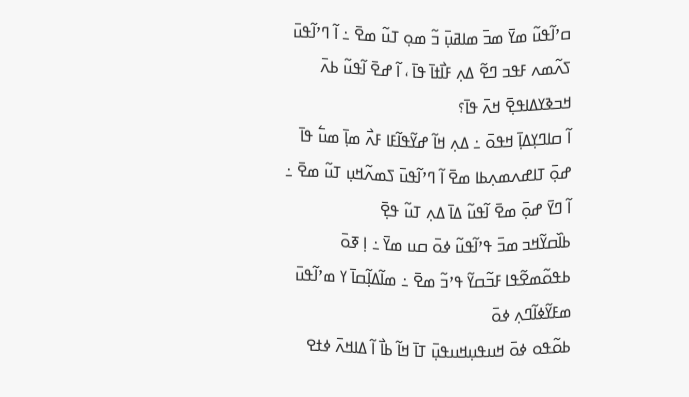ߛߴߊ߬ߟߎ߬ ߘߌ߫ ߘߏ߫ ߘߊߥߎ߲߫ ߏ߬ ߘߋ߲ ߠߎ߬ ߘߐ߫ ߸ ߊ߬ ߣߴߊ߬ߟߎ߫ ߖߍ߬ߘߍ ߓߟߏ ߣߐ߬ ߡߍ߲ ߓߊ߯ߙߊ߫ ߟߊ߫ ، ߊ߬ ߝߐ߫ ߊ߬ߟߎ߬ ߕߍ߫ ߞߏߢߌߡߊߟߐ߲߫ ߞߍ߫ ߟߊ߫؟
ߊ߬ ߛߊߣߌ߲ߡߊ߲߫ ߞߟߋ߫ ߸ ߡߍ߲ ߞߊ߬ ߝߌ߬ߟߊ߬ߓߊ ߓߍ߯ ߘߊ߲߫ ߘߎ߱ ߟߊ߫ ߝߋ߲߫ ߠߊߝߍߘߍ߲ߕߊ ߘߐ߫ ߊ߬ ߣߴߊ߬ߟߎ߫ ߖߘߍ߬ߞߎ߲ ߠߎ߬ ߘߐ߫ ߸ ߊ߬ ߣߌ߫ ߝߋ߲߫ ߘߐ߫ ߊ߬ߟߎ߬ ߡߊ߫ ߡߍ߲ ߠߎ߬ ߟߐ߲߫
ߕߊ߰ߛߌ߬ߞߏ ߘߏ߫ ߟߴߊ߬ߟߎ߬ ߦߋ߫ ߛߎ ߘߌ߫ ߸ ߊ߲ ߧߋ߫ ߕߟߋ߬ߘߐ߬ߟߊ ߓߏ߬ߛߌ߬ ߟߴߏ߬ ߘߐ߫ ߸ ߘߊ߬ߡߊ߲߬ߛߊ߫ ߌ ߘߴߊ߬ߟߎ߫ ߘߓߌ߬ߦߊ߬ߣߍ߲ ߦߋ߫
ߕߋ߬ߟߋ ߦߋ߫ ߞߎߟߎ߲ߞߎߟߎ߲߫ ߠߊ߫ ߞߊ߬ ߕߊ߯ ߊ߬ ߡߊߞߍ߫ ߦߙߐ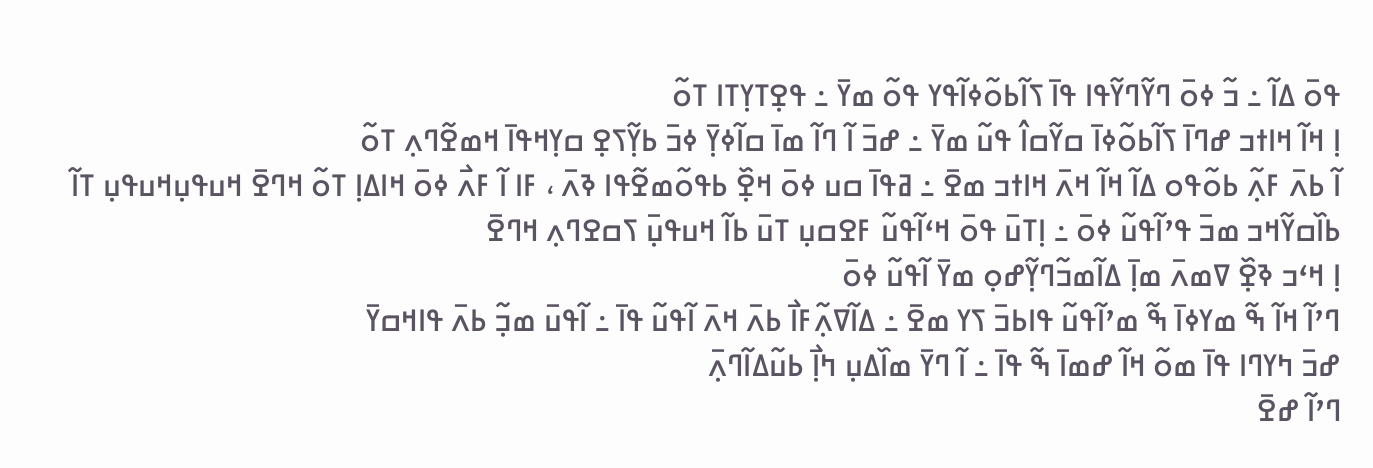ߟߋ߫ ߡߊ߬ ߸ ߏ߬ ߦߋ߫ ߣߌ߬ߣߌ߬ߟߊ ߟߊ߫ ߖߊ߬ߕߋ߬ߦߊ߬ߟߌ ߟߋ߬ ߘߌ߫ ߸ ߟߐ߲ߠߌ߲ߠߊ ߠߋ߬
ߊ߲ ߞߊ߬ ߞߊߙߏ ߝߣߊ߫ ߖߊ߬ߕߋ߬ߦߊ߫ ߛߌ߬ߛߊ߮ ߟߎ߬ ߘߌ߫ ߸ ߝߏ߫ ߊ߬ ߣߊ߬ ߘߊ߫ ߛߊ߬ߦߌ߲߫ ߦߏ߫ ߕߌ߲߬ߖߐ߲ ߛߌ߲ߞߟߊ߫ ߞߘߐ߬ߣߍ߲ ߠߋ߬
ߊ߬ ߕߍ߫ ߓߍ߲߬ ߕߋ߬ߟߋ ߡߊ߬ ߞߊ߬ ߞߍ߫ ߞߊߙߏ ߘߐ߫ ߸ ߥߟߊ߫ ߛߎ ߦߋ߫ ߞߐ߲߰ ߕߟߋ߬ߘߐ߬ߟߊ ߢߍ߫ ، ߓߊ ߊ߬ ߓߍ߯ ߦߋ߫ ߞߊߡߊ߲ ߠߋ߬ ߞߣߐ߫ ߞߎߟߎ߲ߞߎߟߎ߲ ߠߊ߬
ߕߊ߰ߛߌ߬ߞߏ ߘߏ߫ ߟߴߊ߬ߟߎ߬ ߦߋ߫ ߸ ߊ߲ߠߎ߫ ߟߋ߫ ߞߵߊ߬ߟߎ߬ ߓߐߛߎ߲ ߠߎ߫ ߕߊ߬ ߞߎߟߎ߲߫ ߖߛߐߣߍ߲ ߞߣߐ߫
ߊ߲ ߞߵߏ ߢߐ߲߰ ߜߘߍ߫ ߘߊ߲߫ ߡߊ߬ߘߏ߬ߣߌ߲߬ߝߋ߲ ߘߌ߫ ߊ߬ߟߎ߬ ߦߋ߫
ߣߴߊ߬ ߞߊ߬ ߒ߬ ߘߌߦߊ߫ ߒ߬ ߘߴߊ߬ߟߎ߬ ߟߊߕߏ߫ ߖߌ ߘߐ߫ ߸ ߡߊ߬ߜߍ߲߬ߓߊ߯ ߕߍ߫ ߞߍ߫ ߊ߬ߟߎ߬ ߟߊ߫ ߸ ߊ߬ߟߎ߫ ߘߏ߲߬ ߕߍ߫ ߟߊߞߛߌ߫
ߝߏ߫ ߤߌߣߊ ߟߊ߫ ߘߋ߬ ߞߊ߬ ߝߘߊ߫ ߒ߬ ߟߊ߫ ߸ ߊ߬ ߣߌ߫ ߘߊ߰ߡߎ߲ ߤߊ߲߯ ߕߎ߬ߡߊ߬ߣߍ߲߫
ߣߴߊ߬ ߝߐ߫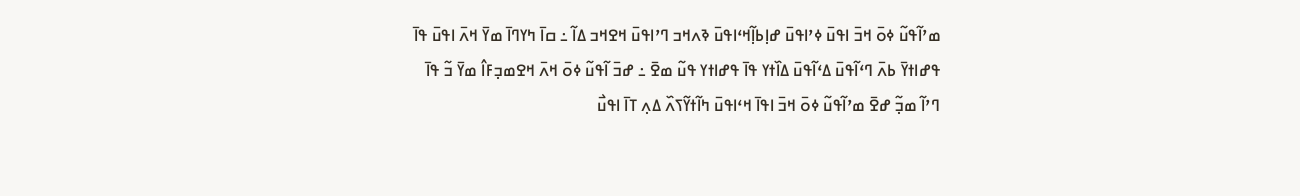ߘߴߊ߬ߟߎ߬ ߦߋ߫ ߞߏ߫ ߊߟߎ߫ ߦߴߊߟߎ߫ ߝߊ߲ߕߊ߲߬ߞߵߊߟߎ߫ ߢߍߞߏ ߣߴߊߟߎ߫ ߞߐߞߏ ߡߊ߬ ߸ ߛߊ߫ ߤߌߣߊ߫ ߘߌ߫ ߞߍ߫ ߊߟߎ߫ ߟߊ߫
ߟߝߊߙߌ߫ ߕߍ߫ ߣߵߊ߬ߟߎ߫ ߡߵߊ߬ߟߎ߫ ߡߊ߰ߙߌ ߟߊ߫ ߟߝߊߙߌ ߟߎ߬ ߘߐ߫ ߸ ߝߏ߫ ߊ߬ߟߎ߬ ߦߋ߫ ߞߍ߫ ߞߐߘߏ߲ߓߊ߮ ߘߌ߫ ߏ߬ ߟߊ߫
ߣߴߊ߬ ߘߏ߲߬ ߝߐ߫ ߘߴߊ߬ߟߎ߬ ߦߋ߫ ߞߏ߫ ߊߟߊ߫ ߞߵߊߟߎ߫ ߤߊ߬ߙߌ߬ߖߍ߰ ߡߍ߲ ߠߊ߫ ߊߟߎ߯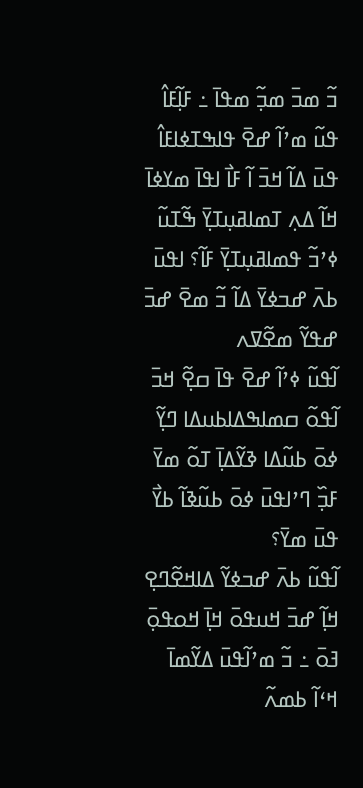ߏ߬ ߘߏ߫ ߘߏ߲߬ ߘߟߊ߫ ߸ ߓߊ߲߬ߓߊ߮ ߟߎ߬ ߘߴߊ߬ ߝߐ߫ ߟߊߒߠߦߊߓߊ߮ ߟߎ߫ ߡߊ߬ ߞߏ߫ ߊ߬ ߓߊ߯ ߊߟߊ߫ ߘߌߦߊ߫ ߞߊ߬ ߡߍ߲ ߠߘߊߥߎ߲ߠߌ߲߫ ߒ߬ߠߎ߬ ߦߴߏ߬ ߟߘߊߥߎ߲ߠߌ߲߫ ߓߊ߬؟ ߊߟߎ߫ ߕߍ߫ ߝߏߦߌ߫ ߡߊ߬ ߏ߬ ߘߐ߫ ߝߏ߫ ߝߟߌ߬ ߘߐ߬ߜߍ
ߊ߬ߟߎ߬ ߦߴߊ߬ ߝߐ߫ ߟߊ߫ ߛߐ߲߬ ߞߏ߫ ߊ߬ߟߋ߬ ߛߘߊߒߡߊߕߎߡߊ ߣߌ߲߬ ߦߋ߫ ߕߎ߬ߡߊ ߢߌ߬ߡߊ߲߫ ߠߋ߬ ߘߌ߫ ߓߏ߲߰ ߣߴߊߟߎ߫ ߦߋ߫ ߕߎ߬ߢߊ߬ ߕߌ߯ ߟߎ߫ ߘߌ߫؟
ߊ߬ߟߎ߬ ߕߍ߫ ߝߏߦߌ߬ ߡߊߞߐ߬ߣߐ߲ ߞߊ߲߬ ߝߏ߫ ߞߎߟߋ߫ ߞߊ߲߫ ߞߋߟߋ߲߫ ߔߋ߫ ߸ ߏ߬ ߘߴߊ߬ߟߎ߫ ߡߌ߬ߘߊ߫ ߞߵߊ߬ ߕߘߍ߬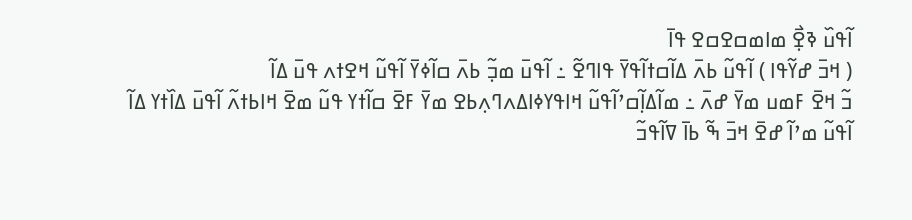ߊ߬ߟߎ߰ ߢߐ߲߯ ߘߊߘߛߐߛߐ ߟߊ߫
( ߞߏ߫ ߝߌ߬ߟߊ ) ߊ߬ߟߎ߬ ߕߍ߫ ߡߊ߬ߛߙߊ߬ߟߌ߫ ߟߊߣߐ߬ ߸ ߊ߬ߟߎ߫ ߘߏ߲߬ ߕߍ߫ ߛߊ߬ߦߌ߫ ߊ߬ߟߎ߬ ߞߐߙߍ ߟߎ߫ ߡߊ߬
ߏ߬ ߞߐ߫ ߓߘߎ ߘߌ߫ ߝߍ߫ ߸ ߘߊ߬ߡߊ߲߬ߛߴߊ߬ߟߎ߬ ߞߊߟߌߦߊߡߍߣߍ߲ߕߐ ߘߌ߫ ߓߐ߫ ߛߊ߬ߙߌ ߟߎ߬ ߘߐ߫ ߞߊߕߙߍ߬ ߊ߬ߟߎ߫ ߡߊ߰ߙߌ ߡߊ߬
ߊ߬ߟߎ߬ ߘߴߊ߬ ߝߐ߫ ߞߏ߫ ߒ߬ ߕߊ߫ ߜߊ߬ߟߏ߬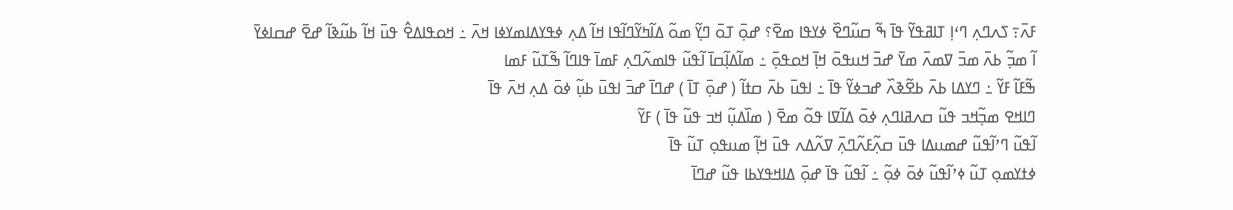ߓߍ߫߹ ߖߍߣߍ߲ ߣߵߊ߲ ߠߊߥߟߌ߬ ߟߊ߫ ߒ߬ ߛߎ߬ߣߐ߰ ߦߌߟߊ ߘߐ߫؟ ߝߋ߲߫ ߠߋ߫ ߣߌ߲߬ ߘߋ߬ ߡߊ߬ߤߌ߬ߣߊ߬ߟߊ ߞߊ߬ ߡߍ߲ ߦߟߌߡߊߘߌߦߊ ߞߍ߫ ߸ ߞߋߟߊߡߐ߮ ߟߎ߫ ߞߊ߬ ߕߎ߬ߢߊ߬ ߝߐ߫ ߝߛߊߦߌ߫
ߊ߬ ߘߏ߲߬ ߕߍ߫ ߘߏ߫ ߜߘߍ߫ ߘߌ߫ ߝߏ߫ ߞߎߟߋ߫ ߞߊ߲߫ ߞߋߟߋ߲߫ ߸ ߘߊ߬ߡߊ߲߬ߛߊ߫ ߊ߬ߟߎ߬ ߟߊߘߍ߬ߣߍ߲ ߓߘߊ߫ ߟߊߣߊ߬ ߒ߬ߠߎ߬ ߓߘߊ
ߒ߬ߓߊ߬ ߓߌ߬ ߸ ߣߌߡߊ ߕߍ߫ ߕߐ߬ߢߍ߰ ߝߏߦߌ߬ ߟߊ߫ ߸ ߊߟߎ߫ ߕߍ߫ ߛߙߊ߬ ( ߝߋ߲߫ ߠߊ߫ ) ߝߣߊ߫ ߝߏ߫ ߊߟߎ߫ ߕߎ߲߬ ߦߋ߫ ߡߍ߲ ߞߍ߫ ߟߊ߫
ߣߊߞߐ ߘߏ߲߬ߞߏ ߟߎ߬ ߛߍߥߊߣߍ߲ ߦߋ߫ ߡߊ߬ߜߊ ߟߋ߬ ߘߐ߫ ( ߘߊ߰ߡߎ߲߬ ߞߏ ߟߎ߬ ߟߊ߫ ) ߓߌ߬
ߊ߬ߟߎ߬ ߣߴߊ߬ߟߎ߬ ߝߘߎߡߊ ߟߎ߫ ߛߍ߲߬ߓߍ߬ߣߍ߲߫ ߜߍ߬ߡߍ ߟߎ߫ ߞߊ߲߬ ߘߎߟߋ߲ ߠߎ߬ ߟߊ߫
ߦߙߌߘߋ߲ ߠߎ߬ ߦߴߊ߬ߟߎ߬ ߦߋ߫ ߦߋ߲߬ ߸ ߊ߬ߟߎ߬ ߟߊ߫ ߝߋ߲߫ ߡߊߞߟߌߕߊ ߟߎ߬ ߝߣߊ߫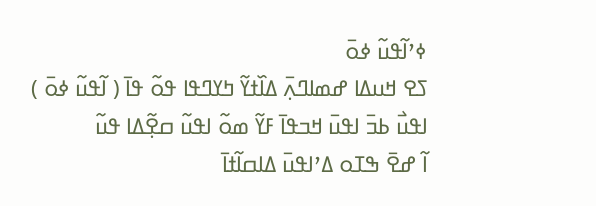ߦߴߊ߬ߟߎ߬ ߦߋ߫
ߖߐ ߞߎߡߊ ߝߘߊߣߍ߲߫ ߡߊ߰ߙߌ߬ ߤߌߣߟߊ ߟߋ߬ ߟߊ߫ ( ߊ߬ߟߎ߬ ߦߋ߫ )
ߊߟߎ߯ ߕߏ߫ ߊߟߎ߫ ߞߏߟߊ߫ ߓߌ߬ ߘߋ߬ ߊߟߎ߬ ߛߐ߲߬ߡߊ ߟߎ߬
ߊ߬ ߝߐ߫ ߒߠߋ ߡߴߊߟߎ߫ ߡߊߛߊ߬ߙߊ߫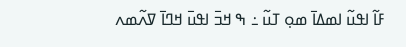ߓߊ߬ ߊߟߎ߬ ߊߘߡߊ߫ ߘߋ߲ ߠߎ߬ ߸ ߒ ߞߏ߫ ߊߟߎ߫ ߞߣߊ߫ ߜߍ߬ߘߍ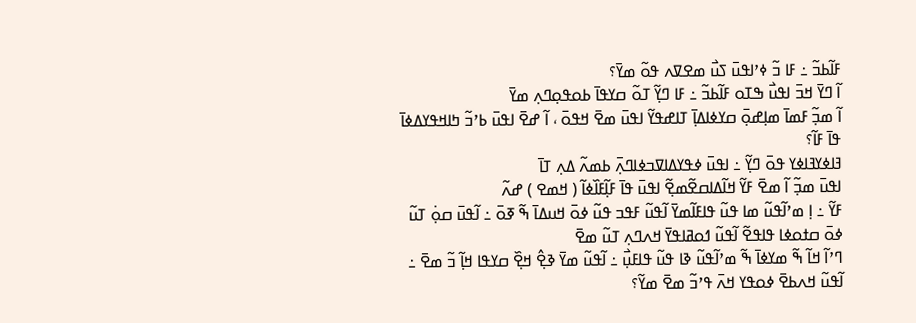ߓߊ߬ߕߏ߬ ߸ ߓߊ ߏ߬ ߦߴߊߟߎ߫ ߖߎ߯ ߘߐߜߍ ߟߋ߬ ߘߌ߫؟
ߊ߬ ߣߌ߫ ߞߏ߫ ߊߟߎ߯ ߒߠߋ ߓߊ߬ߕߏ߬ ߸ ߓߊ ߣߌ߲߬ ߠߋ߬ ߛߌߟߊ߫ ߕߋߟߋ߲ߣߍ߲ ߘߌ߫
ߊ߬ ߘߏ߲߬ ߓߘߊ߫ ߘߊ߲ߝߋ߲߫ ߛߌߦߊߡߊ߲߫ ߠߊߝߟߌ߬ ߊߟߎ߫ ߘߐ߫ ߞߟߋ߫ ، ߊ߬ ߝߐ߫ ߊߟߎ߫ ߕߴߏ߬ ߤߊߞߟߌߡߦߊ߫ ߟߊ߫ ߓߊ߬؟
ߔߊߦߌߔߊߦߌ ߟߋ߫ ߣߌ߲߬ ߸ ߊߟߎ߫ ߦߟߌߡߊߜߏߦߊߣߍ߲߫ ߕߘߍ߬ ߡߍ߲ ߠߊ߫
ߊߟߎ߫ ߘߏ߲߬ ߊ߬ ߘߐ߫ ߓߌ߬ ߞߊ߬ߡߊߛߐ߬ߘߐ߲߬ ߊߟߎ߫ ߟߊ߫ ߓߊ߲߬ߓߊ߰ߦߊ߬ ( ߞߘߐ ) ߝߍ߬
ߓߌ߬ ߸ ߊ߲ ߘߴߊ߬ߟߎ߬ ߘߊ ߟߎ߬ ߟߊߓߊ߬ߘߌ߫ ߊ߬ߟߎ߬ ߓߟߏ ߟߎ߬ ߦߋ߫ ߞߎߡߊ߫ ߒ߬ ߧߋ߫ ߸ ߊ߬ߟߎ߫ ߛߋ߲߭ ߠߎ߬ ߦߋ߫ ߛߙߋߦߊ ߟߊߟߐ߬ ߊ߬ߟߎ߬ ߗߋߥߊߟߌ߫ ߞߍߣߍ߲ ߠߎ߬ ߘߐ߫
ߣߴߊ߬ ߞߊ߬ ߒ߬ ߘߌߦߊ߫ ߒ߬ ߘߴߊ߬ߟߎ߬ ߢߊ ߟߎ߬ ߟߊߓߎ߲߯ ߸ ߊ߬ߟߎ߬ ߘߌ߫ ߢߐ߲߮ ߞߐ߲߰ ߛߌߟߊ ߞߊ߲߬ ߏ߬ ߘߐ߫ ߸ ߊ߬ߟߎ߬ ߞߍߕߐ߫ ߦߋߟߌ ߞߍ߫ ߟߴߏ߬ ߘߐ߫ ߘߌ߬؟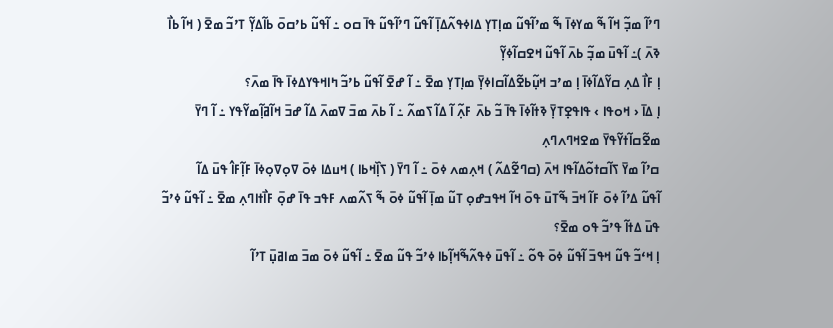ߣߴߊ߬ ߘߏ߲߬ ߞߊ߬ ߒ߬ ߘߌߦߊ߫ ߒ߬ ߘߴߊ߬ߟߎ߬ ߘߊ߲ߠߌ߲ ߡߊߦߟߍ߬ߡߊ߲߫ ߊ߬ߟߎ߬ ߣߴߊ߬ߟߎ߬ ߟߊ߫ ߛߋ ߸ ߊ߬ߟߎ߬ ߕߴߛߋ߫ ߕߊ߬ߡߌ߲߬ ߠߴߏ߬ ߘߐ߫ ( ߞߊ߬ ߕߊ߯ ߢߍ߫ )߸ ߊ߬ߟߎ߫ ߘߏ߲߬ ߕߍ߫ ߊ߬ߟߎ߬ ߞߐߛߊ߬ߦߌ߲߬
ߊ߲ ߓߊ߯ ߡߍ߲ ߛߌ߬ߡߊ߬ߦߊ߫ ߊ߲ ߘߴߏ ߞߎ߲߬ߕߐ߬ߡߊ߬ߛߊߦߌ߲߫ ߘߊ߲ߠߌ߲ ߘߐ߫ ߸ ߊ߬ ߝߐ߫ ߊ߬ߟߎ߬ ߕߴߏ߬ ߤߊߞߟߌߡߦߊ߫ ߟߊ߫ ߘߍ߫؟
ߊ߲ ߡߊ߫ ‹ ߞߋߟߊ › ߟߊߟߐ߲ߠߌ߲߫ ߢߙߊ߬ߦߊ߫ ߟߊ߫ ߏ߬ ߕߍ߫ ߓߍ߲߬ ߊ߬ ߡߊ߬ ߖߘߍ߬ ߸ ߊ߬ ߕߍ߫ ߘߏ߫ ߜߘߍ߫ ߡߊ߬ ߝߏ߫ ߞߊ߬ߥߊ߲߬ߘߌ߬ߟߌ ߸ ߊ߬ ߣߌ߫ ߘߐ߬ߛߊ߬ߙߌ߬ߟߌ߫ ߘߐߞߣߍߣߍ߲
ߛߴߊ߬ ߘߌ߫ ߖߊ߬ߛߙߋ߬ߡߊ߬ߟߊ ߞߍ߫ (ߛߣߐ߬ߡߍ߬ ) ߞߍ߲ߘߍ ߦߋ߫ ߸ ߊ߬ ߣߌ߫ ( ߖߊ߲߰ߞߕߊ ) ߞߎߡߊ ߦߋ߫ ߜߋ߲ߜߋ߲ߦߊ߫ ߓߊ߲߬ߓߊ߮ ߟߎ߫ ߡߊ߬
ߊ߬ߟߎ߬ ߡߴߊ߬ ߦߋ߫ ߓߊ߬ ߞߏ߫ ߒ߬ߠߎ߫ ߟߋ߫ ߞߊ߬ ߞߟߏߝߋ߲ ߠߎ߬ ߘߊ߲߫ ߊ߬ߟߎ߬ ߦߋ߫ ߒ߬ ߖߍ߬ߘߍ ߓߟߏ ߟߊ߫ ߝߋ߲߫ ߓߊ߯ߙߊߣߍ߲ ߘߐ߫ ߸ ߊ߬ߟߎ߬ ߦߴߏ߬ ߟߎ߫ ߡߙߊ߬ ߟߴߏ߬ ߟߋ ߘߐ߫؟
ߊ߲ ߞߵߏ߬ ߟߎ߬ ߞߟߏ߫ ߊ߬ߟߎ߬ ߦߋ߫ ߟߋ߬ ߸ ߊ߬ߟߎ߫ ߦߟߍ߬ߒ߬ߞߊ߲߬ߕߊ ߦߴߏ߬ ߟߎ߬ ߘߐ߫ ߸ ߊ߬ߟߎ߬ ߦߋ߫ ߘߏ߫ ߘߊߥߎ߲߫ ߠߴߊ߬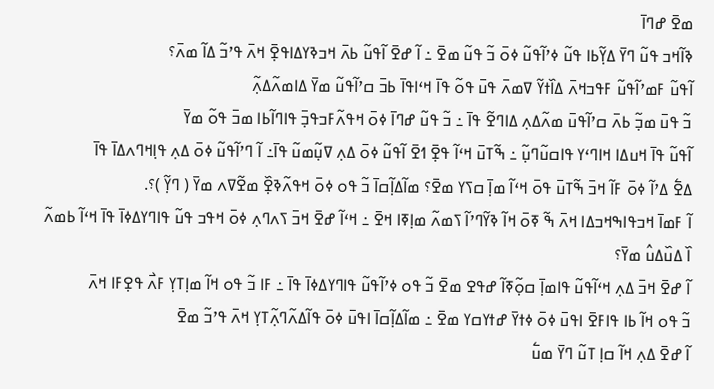ߘߐ߫ ߝߣߊ߫
ߢߊ߬ߞߏ ߟߎ߬ ߣߌ߫ ߡߌ߲߬ߕߊ ߟߎ߬ ߦߴߊ߬ߟߎ߬ ߦߋ߫ ߏ߬ ߟߎ߬ ߘߐ߫ ߸ ߊ߬ ߝߐ߫ ߊ߬ߟߎ߬ ߕߍ߫ ߞߏߢߌߡߊߟߐ߲߫ ߞߍ߫ ߟߴߏ߬ ߡߊ߬ ߘߍ߫؟
ߊ߬ߟߎ߬ ߓߘߴߊ߬ߟߎ߬ ߓߟߏߞߍ߫ ߡߊ߰ߙߌ߬ ߜߘߍ߫ ߟߎ߫ ߟߋ߬ ߟߊ߫ ߞߵߊߟߊ߫ ߕߏ߫ ߛߴߊ߬ߟߎ߬ ߘߌ߫ ߡߊߘߍ߬ߡߍ߲߬
ߏ߬ ߟߎ߫ ߘߏ߲߬ ߕߍ߫ ߛߴߊ߬ߟߎ߫ ߘߍ߬ߡߍ߲ ߡߊߣߐ߬ ߟߊ߫ ߸ ߏ߬ ߟߎ߬ ߝߣߊ߫ ߦߋ߫ ߞߟߍ߬ߓߏߟߏ߲߫ ߟߊߣߊ߬ߕߊ ߘߏ߫ ߟߋ߬ ߘߌ߫
ߊ߬ߟߎ߬ ߟߊ߫ ߞߎߡߊ ߞߊߣߵߌ ߟߊߛߎ߬ߣߎ߲߬ ߸ ߒ߬ߠߎ߫ ߞߵߊ߬ ߟߐ߲߫ ߗߐ߫ ߊ߬ߟߎ߬ ߦߋ߫ ߡߍ߲ ߜߎ߲߬ߘߎ߬ ߟߊ߫߸ ߊ߬ ߣߴߊ߬ߟߎ߬ ߦߋ߫ ߡߍ߲ ߟߊ߲ߞߣߍߡߊ߫ ߟߊ߫
ߡߐ߱ ߡߴߊ߬ ߦߋ߫ ߓߊ߬ ߞߏ߫ ߒ߬ߠߎ߫ ߟߋ߫ ߞߵߊ߬ ߘߊ߲߫ ߛߖߌ ߘߐ߫؟ ߘߊ߬ߡߊ߲߬ߛߊ߫ ߏ߬ ߟߋ ߦߋ߫ ߞߟߍ߬ߢߐ߲߰ ߘߐ߬ߜߍ ߘߌ߫ ( ߣߌ߲߬ )؟.
ߊ߬ ߓߘߊ߫ ߞߏߟߊߒߞߏߡߊ ߞߍ߫ ߒ߬ ߧߋ߫ ߞߊ߬ ߢߌ߬ߣߴߊ߬ ߖߘߍ߬ ߘߊ߲ߧߊ ߞߐ߫ ߸ ߞߵߊ߬ ߝߐ߫ ߞߏ߫ ߖߍߣߍ߲ ߦߋ߫ ߞߟߏ ߟߎ߬ ߟߊߣߌߡߦߊ߫ ߟߊ߫ ߞߵߊ߬ ߕߘߍ߬ ߊ߰ ߡߎ߰ߡߎ߮ ߘߌ߫؟
ߊ߬ ߝߐ߫ ߞߏ߫ ߡߍ߲ ߞߵߊ߬ߟߎ߬ ߟߊߘߊ߲߫ ߛߋ߲߬ߧߊ߬ ߝߟߐ ߘߐ߫ ߏ߬ ߟߋ ߦߴߊ߬ߟߎ߬ ߟߊߣߌߡߦߊ߫ ߟߊ߫ ߸ ߓߊ ߏ߬ ߟߋ ߞߊ߬ ߘߊ߲ߠߌ߲ ߓߍ߯ ߟߐ߲ߓߊ ߞߍ߫
ߏ߬ ߟߋ ߞߊ߬ ߕߊ ߟߊߓߐ߫ ߊߟߎ߫ ߦߋ߫ ߦߙߌ߫ ߝߙߌߛߌ ߘߐ߫ ߸ ߘߊ߬ߡߊ߲߬ߛߊ߫ ߊߟߎ߫ ߦߋ߫ ߟߊ߬ߡߍ߬ߣߍ߲߬ߠߌ߲ ߞߍ߫ ߟߴߏ߬ ߘߐ߫
ߊ߬ ߝߐ߫ ߡߍ߲ ߞߊ߬ ߛߊ߲ ߠߎ߬ ߣߌ߫ ߘߎ߱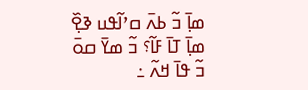ߘߊ߲߫ ߏ߬ ߕߍ߫ ߛߴߊ߬ߟߎ ߢߐ߲߰ ߘߊ߲߫ ߠߊ߫ ߓߊ߬؟ ߏ߬ ߘߌ߫ ߛߋ߫ ߏ߬ ߟߊ߫ ߞߍ߬ ߸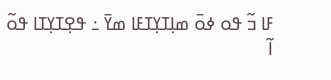ߓߊ ߏ߬ ߟߋ ߦߋ߫ ߘߊ߲ߠߌ߲ߠߓߊ ߘߌ߫ ߸ ߟߐ߲ߠߌ߲ߠߊ ߟߋ߬
ߊ߬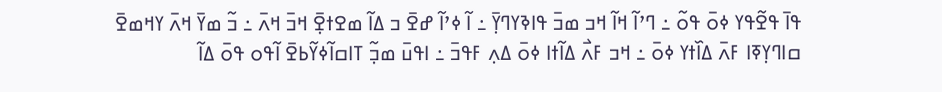ߟߊ߫ ߟߐ߬ߟߌ ߦߋ߫ ߟߋ߬ ߸ ߣߴߊ߬ ߞߊ߬ ߞߏ ߘߏ߫ ߟߊߢߌߣߌ߲߫ ߸ ߊ߬ ߦߴߊ߬ ߝߐ߫ ߏ ߡߊ߬ ߘߐߙߐ߲߫ ߞߏ߫ ߞߍ߫ ߸ ߏ߬ ߘߌ߫ ߞߍ߫ ߌߞߘߐ߫
ߛߊߣߌ߲ߧߊ ߓߍ߫ ߡߊ߰ߙߌ ߦߋ߫ ߸ ߞߏ ߓߍ߯ ߡߊ߬ߙߊ ߦߋ߫ ߡߍ߲ ߓߟߏ߫ ߸ ߊߟߎ߫ ߘߏ߲߬ ߠߊߛߊ߬ߦߌ߬ߕߐ߫ ߊ߬ߟߋ ߟߋ߫ ߡߊ߬